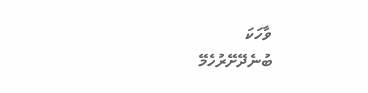ވާހަކަ
ބުނެދޭށޭރުހެމޭ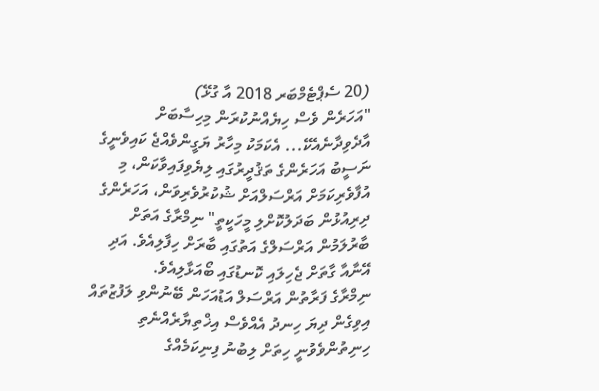(20 ސެޕްޓެމްބަރ 2018 އާ ގުޅޭ)
"އަހަރެން ވެސް ހިޔެއްނުކުރަން މިހިސާބަށް އާދެވިދާނެއެކޭ... އެކަމަކު މިހާރު ޔަގީންވެއްޖެ ކައިވެނީގެ ނަސީބު އަހަރެންގެ ތަޤުދީރުގައި ލިޔެވިފައިވާކަން، މި އުފާވެރިކަމަށް އަރްސަލްއަށް ޝުކުރުވެރިވަން، އަހަރެންގެ ދިރިއުޅުން ބަދަލުކޮށްލި މީހަކީތީ" ނިމްރާގެ އަތަށް ބާރުލަމުން އަރްސަލްގެ އަތުގައި ބާރަށް ހިފާލިއެވެ. އަދި އޭނާއާ ގާތަށް ޖެހިލައި ކޮނޑުގައި ބޯއަޅާލިއެވެ.
ނިމްރާގެ ފަރާތުން އަރްސަލް އަޑުއަހަން ބޭނުންވި ލަފުޒުތައް އިވިގެން ދިޔަ ހިނދު އެއްވެސް އިޚްތިޔާރެއްނެތި ހިނިތުންވެވުނީ ހިތަށް ލިބުނު ފިނިކަމެއްގެ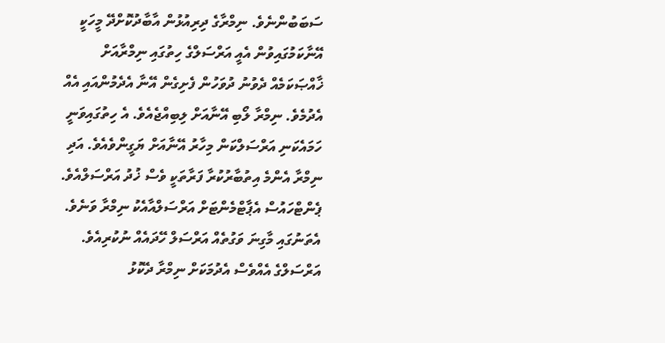ސަބަބުންނެވެ. ނިމްރާގެ ދިރިއުޅުން އާބާދުކޮށްދޭ މީހަކީ އޭނާކަމުގައިވުން އެއީ އަރްސަލްގެ ހިތުގައި ނިމްރާއަށް ޚާއްޞަކަމެއް ދެވުނު ދުވަހުން ފެށިގެން އޭނާ އެދެމުންއައި އެއް އެދުމެވެ. ނިމްރާ ލޯބި އޭނާއަށް ލިބިއްޖެއެވެ. އެ ހިތުގައިވަނީ ހަމައެކަނި އަރްސަލްކަން މިހާރު އޭނާއަށް ޔަގީންވެއެވެ. އަދި ނިމްރާ އެންމެ އިތުބާރުކުރާ ފަރާތަކީ ވެސް ޚުދު އަރްސަލްއެވެ.
ޕެންޓްހައުސް އެޕާޓްމެންޓަށް އަރްސަލްއާއެކު ނިމްރާ ވަނެވެ. އެތަނުގައި މާގިނަ ވަގުތެއް އަރްސަލް ހޭދައެއް ނުކުރިއެވެ. އަރްސަލްގެ އެއްވެސް އެދުމަކަށް ނިމްރާ ދެކޮޅު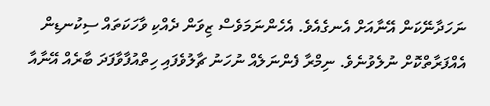ނަހަދާނޭކަން އޭނާއަށް އެނގެއެވެ. އެހެންނަމަވެސް ޒިވަން ދެއްކި ވާހަކަތައް ސިކުނޑިން އެއްފަރާތްކޮށް ނުލެވުނެވެ. ނިމްރާ ފެންނަލެއް ނުހަނު ޗާލުވެފައި ހިތްއުފާވާފަދަ ބާރެއް އޭނާއާ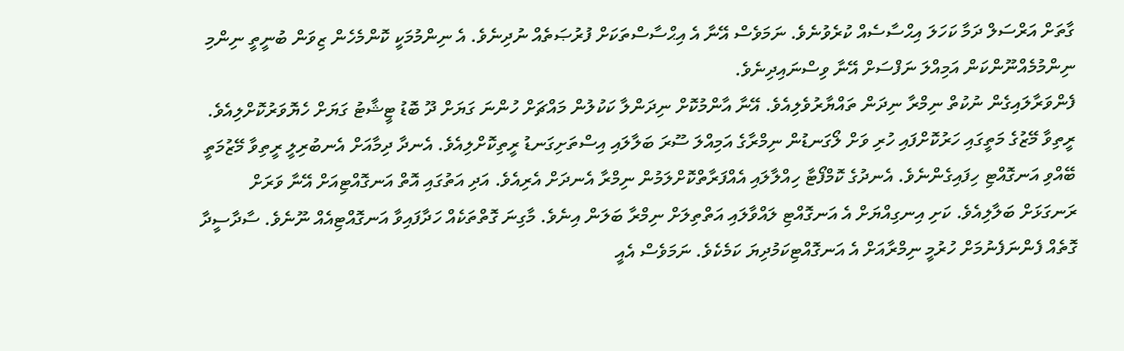ގާތަށް އަރްސަލް ދަމާ ކަހަލަ އިޙްސާސެއް ކުރެވުނެވެ. ނަމަވެސް އޭނާ އެ އިޙްސާސްތަކަށް ފުރުޞަތެއް ނުދިނެވެ. އެ ނިންމުމަކީ ކޮންމެހެން ޒިވަން ބުނީތީ ނިންމި ނިންމުމެއްނޫންކަން އަމިއްލަ ނަފްސަށް އޭނާ ވިސްނައިދިނެވެ.
ފެންވަރާލައިގެން ނުކުތް ނިމްރާ ނިދަން ތައްޔާރުވެލިއެވެ. އޭނާ އާންމުކޮށް ނިދަންލާ ކަކުލުން މައްޗަށް ހުންނަ ގަޔަށް ދޫ ބޮޑު ޓީޝާޓު ގަޔަށް ހެޔޮވަރުކޮށްލިއެވެ. ރީތިވާ މޭޒުގެ މަތީގައި ހަރުކޮށްފައި ހުރި ވަށް ލޯގަނޑުން ނިމްރާގެ އަމިއްލަ ސޫރަ ބަލާލައި އިސްތަށިގަނޑު ރީތިކޮށްލިއެވެ. އެނދާ ދިމާއަށް އެނބުރިލީ ރީތިވާ މޭޒުމަތީ ބޭއްވި އަނގޮއްޓި ހިފައިގެންނެވެ. އެނދުގެ ކޮމްފޯޓާ ހިއްލާލައި އެއްފަރާތްކޮށްލަމުން ނިމްރާ އެނދަށް އެރިއެވެ. އަދި އަތުގައި އޮތް އަނގޮއްޓިއަށް އޭނާ ވަރަށް ރަނގަޅަށް ބަލާލިއެވެ. ކަށި އިނގިއްޔަށް އެ އަނގޮއްޓި ލައްވާލައި އަތްތިލަށް ނިމްރާ ބަލަން އިނެވެ. މާގިނަ ގޮތްތަކެއް ހަދާފައިވާ އަނގޮއްޓިއެއް ނޫނެވެ. ސާދާސީދާ ގޮތެއް ފެންނަފެނުމަށް ހުރުމީ ނިމްރާއަށް އެ އަނގޮއްޓިކަމުދިޔަ ކަމެކެވެ. ނަމަވެސް އެއީ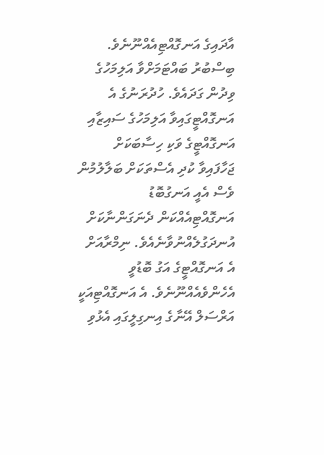އާދައިގެ އަނގޮއްޓިއެއްނޫނެވެ. ބިސްބުރު ބައްޓަމަށްވާ އަލިމަހުގެ ވިދުން ގަދައެވެ. ހުދުރަނުގެ އެ އަނގޮއްޓީގައިވާ އަލިމަހުގެ ސައިޒާއި އަނގޮއްޓީގެ ވަކި ހިސާބަކަށް ޖަހާފައިވާ ކުދި އެސްތަކަށް ބަލާލުމުން ވެސް އެއީ އަނގުބޮޑު އަނގޮއްޓިއެއްކަން ދެނަގަންނާކަށް އުނދަގުލެއްނުވާނެއެވެ. ނިމްރާއަށް އެ އަނގޮއްޓީގެ އަގު ބޮޑުވީ އެހެންވެއެއްނޫނެވެ. އެ އަނގޮއްޓިއަކީ އަރްސަލް އޭނާގެ އިނގިލީގައި އެޅުވި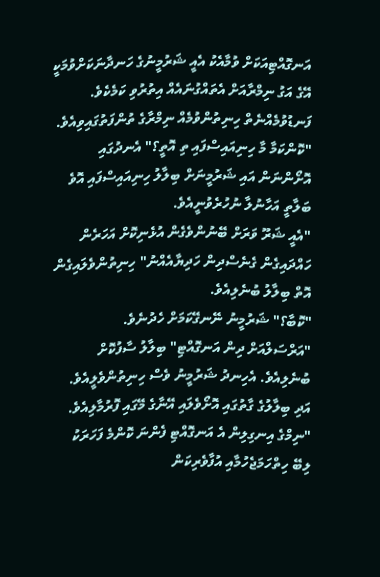އަނގޮއްޓިއަކަށް ވުމާއެކު އެއީ ޝަރުމީނުގެ ހަނދާނަކަށްވުމަކީ އޭގެ އަގު ނިމްރާއަށް އެތައްގުނައެއް އިތުރުވި ކަމެކެވެ. ފަނޑުވުމެއްނެތް ހިނިތުންވުމެއް ނިމްރާގެ ތުންފަތުގައިވިއެވެ.
"ކޮންކަމާ މާ ހިނިއައިސްފައި ތި އޮތީ؟" އެނދުގައި އޮށޯންނަން އައި ޝަރުމީނަށް ބިލާލު ހިނިއައިސްފައި އޮވެ ބަލާތީ އަހާނުލާ ނުހުރެވުނީއެވެ.
"އެއީ ޝަރޫ ވަރަށް ބޭނުންވެގެން އުޅެނިކޮށް އަހަރެން ހައްދައިގެން ގެނެސްދިން ހަދިޔާއެއްނު" ހިނިތުންވެލައިގެން އޮތް ބިލާލު ބުނެލިއެވެ.
"ކޮބާ؟" ޝަރުމީނު ނޭނގޭކަމަށް ހެދުނެވެ.
"އަރްސަލްއަށް ދިން އަނގޮއްޓި" ބިލާލު ސާފުކޮށް ބުނެލިއެވެ. އެހިނދު ޝަރުމީނު ވެސް ހިނިތުންވެލީއެވެ. އަދި ބިލާލުގެ ގާތުގައި އޮށޯވެލައި އޭނާގެ މޭގައި ފޮރުމާލިއެވެ.
"ނިމްގެ އިނގިލިން އެ އަނގޮއްޓި ފެންނަ ކޮންމެ ފަހަރަކު ލިބޭ ހިތްހަމަޖެހުމާއި އުފާވެރިކަން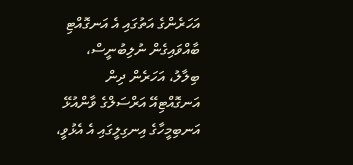އަހަރެންގެ އަތުގައި އެ އަނގޮއްޓި ބާއްވައިގެން ނުލިބުނީސް، ބިލާލު، އަހަރެން ދިން އަނގޮއްޓިއޭ އަރްސަލްގެ ވާންއުޅޭ އަނބިމީހާގެ އިނގިލީގައި އެ އެޅުވީ،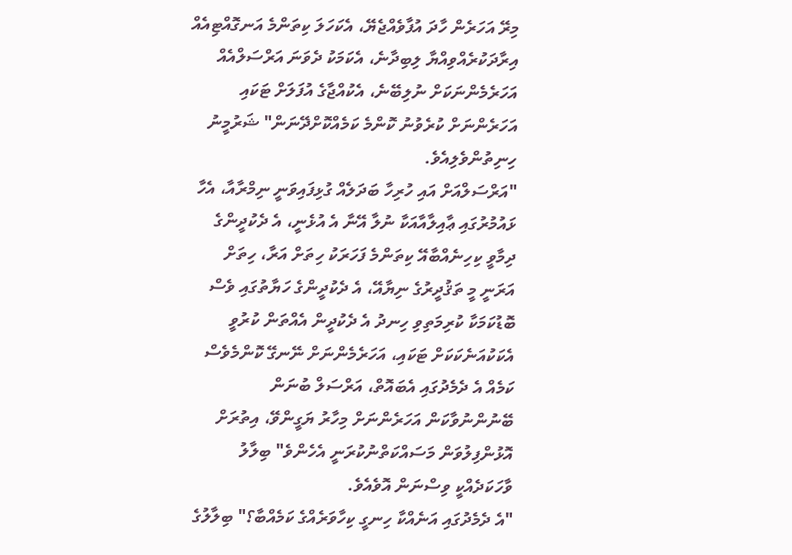މިރޭ އަހަރެން ހާދަ އުފާވެއްޖެޔޭ، އެކަހަލަ ކިތަންމެ އަނގޮއްޓިއެއް އިރާދަކުރެއްވިއްޔާ ލިބިދާނެ، އެކަމަކު ދެވަނަ އަރްސަލްއެއް އަހަރެމެންނަކަށް ނުލިބޭނެ، އެކުއްޖާގެ އުފަލަށް ޓަކައި އަހަރެންނަށް ކުރެވުނު ކޮންމެ ކަމެއްކޮށްދޭނަން" ޝަރުމީނު ހިނިތުންވެލިއެވެ.
"އަރްސަލްއަށް އައި ހުރިހާ ބަދަލެއް ގުޅިފައިވަނީ ނިމްރާއާ، އެހާ ޅައުމުރުގައި ޢާއިލާއާއަކާ ނުލާ އޭނާ އެ އުޅެނީ، އެ ދެކުދީންގެ ދިމާވީ ކިހިނެއްބާއޭ ކިތަންމެ ފަހަރަކު ހިތަށް އަރާ، ހިތަށް އަރަނީ މީ ތަޤުދީރުގެ ނިޔާއޭ، އެ ދެކުދީންގެ ހަޔާތުގައި ވެސް ބޮޑުކަމަކާ ކުރިމަތިވި ހިނދު އެ ދެކުދީން އެއްތަން ކުރުވީ އެކަކުއަނެކަކަށް ޓަކައި، އަހަރެމެންނަށް ނޭނގޭ ކޮންމެވެސް ކަމެއް އެ ދެމެދުގައި އެބައޮތް، އަރްސަލް ބުނަން ބޭނުންނުވާކަން އަހަރެންނަށް މިހާރު ޔަގީންވޭ، އިތުރަށް އޮޅުންފިލުވަން މަސައްކަތްނުކުރަނީ އެހެންވެ" ބިލާލު ވާހަކަދެއްކީ ވިސްނަން އޮވެއެވެ.
"އެ ދެމެދުގައި އަނެއްކާ ހިނގީ ކިހާވަރެއްގެ ކަމެއްބާ؟" ބިލާލުގެ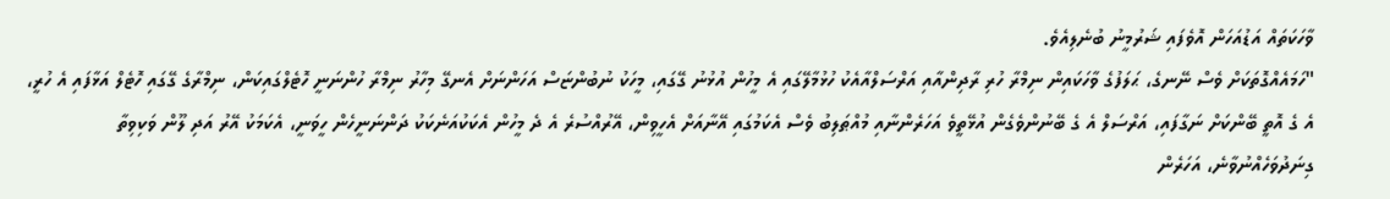ވާހަކަތައް އަޑުއަހަން އޮވެފައި ޝަރުމީނު ބުނެލިއެވެ.
"ހަމައެއްގޮތަކަށް ވެސް ނޭނގެ، ޙަލަފުގެ ވާހަކައިން ނިމްރާ ހުރި ރާދިންއާއި އަރްސަލްއާއެކު ހުޅުމާލޭގައި އެ މީހުން އުޅުނު ގޭގައި، މީހަކު ނުބުންޏަސް އަހަންނަށް އެނގޭ މިހާރު ނިމްރާ ހުންނަނީ ހޮޓެލްގައިކަން، ނިމްރާގެ ގޭގައި ހޮޓެލް އަޅާފައި އެ ހުރީ، އެ ގެ އޮތީ ބޭންކަށް ނަގާފައި، އަރްސަލް އެ ގެ ބޭނުންވެގެން އުޅޭތީވެ އަހަރެންނާއި މުއްޠަލިބު ވެސް އެކަމުގައި އޭނާއަށް އެހީވިން، އޭރުއްސުރެ އެ ދެ މީހުން އެކަކުއަނެކަކު ދަންނަނީހެން ހީވަނީ، އެކަމަކު އޭރު އަދި ލޫން ވަކިވިތާ ގިނަދުވަހެއްނުވާނެ، އަހަރެން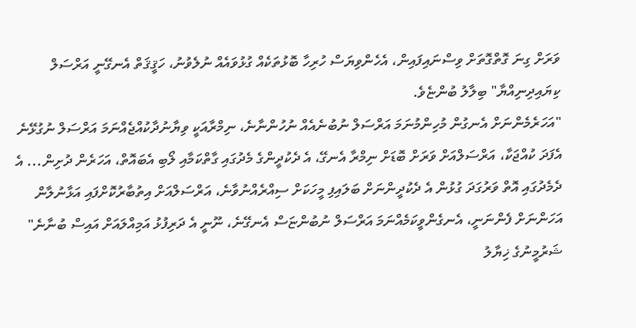ވަރަށް ގިނަ ގޮތްގޮތަށް ވިސްނައިފައިން، އެހެންވިޔަސް ހުރިހާ ބޮޅުތަކެއް ގުޅުވައެއް ނުލެވުނު، ހަޤީޤަތް އެނގޭނީ އަރްސަލް ކިޔައިދިނިއްޔާ" ބިލާލު ބުންޏެވެ.
"އަހަރެމެންނަށް އެނގުން މުހިންމުނަމަ އަރްސަލް ނުބުނެއެއް ނުހުންނާނެ، ނިމްރާއަކީ ވިޔާނުދާކުއްޖެއްނަމަ އަރްސަލް ނުގުޅޭނެ އެފަދަ ކުއްޖަކާ، އަރްސަލްއަށް ވަރަށް ބޮޑަށް ނިމްރާ އެނގޭ، އެ ދެކުދީންގެ މެދުގައި ގާތްކަމާއި ލޯބި އެބައޮތް، އަހަރެން ދުށިން... އެ ދެމެދުގައި އޮތް ވަރުގަދަ ގުޅުން އެ ދެކުދީންނަށް ބަލައިފި މީހަކަށް ސިއްރެއްނުވާނެ، އަރްސަލްއަށް އިތުބާރުކޮށްފައި އަޅާނުލާން އަހަންނަށް ފެންނަނީ، އެނގެންވީކަމެއްނަމަ އަރްސަލް ނުބުންޏަސް އެނގޭނެ، ނޫނީ އެ ދަރިފުޅު އަމިއްލައަށް އައިސް ބުނާނެ" ޝަރުމީނުގެ ޚިޔާލު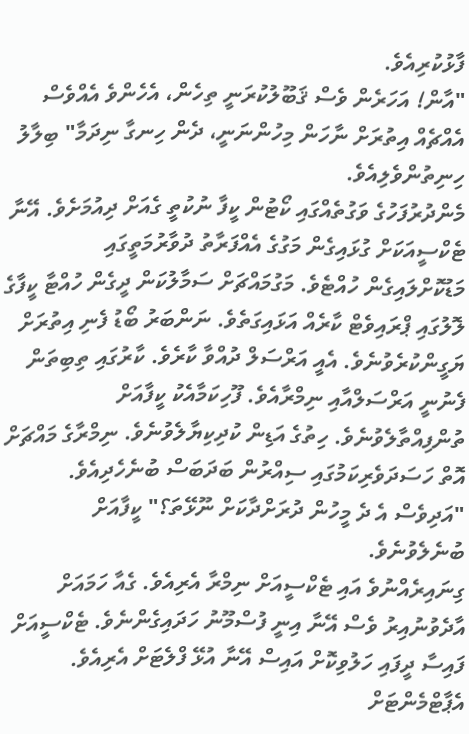ފާޅުކުރިއެވެ.
"އާން! އަހަރެން ވެސް ޤަބޫލުކުރަނީ ތިހެން، އެހެންވެ އެއްވެސް އެއްޗެއް އިތުރަށް ނާހަން މިހުންނަނީ، ދެން ހިނގާ ނިދަމާ" ބިލާލު ހިނިތުންވެލިއެވެ.
މެންދުރުފަހުގެ ވަގުތެއްގައި ކޯޓުން ކީފާ ނުކުތީ ގެއަށް ދިއުމަށެވެ. އޭނާ ޓެކްސީއަކަށް ގުޅައިގެން މަގުގެ އެއްފަރާތު ދުވާރުމަތީގައި މަޑުކޮށްލައިގެން ހުއްޓެވެ. މަގުމައްޗަށް ސަމާލުކަން ދީގެން ހުއްޓާ ކީފާގެ ލޮލުގައި ޕްރައިވެޓް ކާރެއް އަޅައިގަތެވެ. ނަންބަރު ބޯޑު ފެނި އިތުރަށް ޔަގީންކުރެވުނެވެ. އެއީ އަރްސަލް ދުއްވާ ކާރެވެ. ކާރުގައި ތިބިތަން ފެނުނީ އަރްސަލްއާއި ނިމްރާއެވެ. ފޫހިކަމާއެކު ކީފާއަށް ތުންފިއްތާލެވުނެވެ. ހިތުގެ އަޑިން ކުދިކިޔާލެވުނެވެ. ނިމްރާގެ މައްޗަށް އޮތް ހަސަދަވެރިކަމުގައި ސިއްރުން ބަދަބަސް ބުނެހެދިއެވެ.
"އަދިވެސް އެ ދެ މީހުން ދުރަށްދާކަށް ނޫޅޭތަ؟" ކީފާއަށް ބުނެލެވުނެވެ.
ގިނައިރެއްނުވެ އައި ޓެކްސީއަށް ނިމްރާ އެރިއެވެ. ގެއާ ހަމައަށް އާދެވުނުއިރު ވެސް އޭނާ އިނީ ފުސްމޫނު ހަދައިގެންނެވެ. ޓެކްސީއަށް ފައިސާ ދީފައި ހަލުވިކޮށް އައިސް އޭނާ އުޅޭ ފްލެޓަށް އެރިއެވެ. އެޕާޓްމެންޓަށް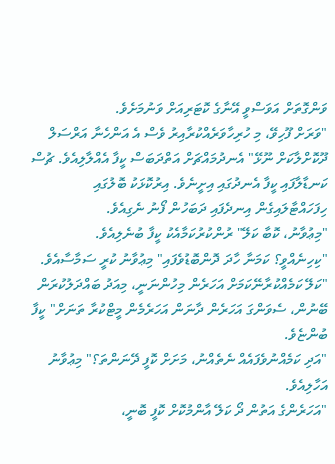ވަންގޮތަށް އަވަސްވީ އޭނާގެ ކޮޓަރިއަށް ވަނުމަށެވެ.
"ވަރަށް ފޫހިވޭ، މި ހުރިހާވަރެއްކުރާއިރު ވެސް އެ އަންހެނާ އަރްސަލް ދޫކޮށްލާކަށް ނޫޅޭ" އެނދުމައްޗަށް އަތްދަބަސް ކީފާ އެއްލާލިއެވެ. ޗުސް ކަނޑާލާފައި ކީފާ އެނދުގައި އިށީނެވެ. އިރުކޮޅަކު ބޮލުގައި ހިފަހައްޓާލައިގެން އިނދެފައި ދަބަހުން ފޯނު ނެގިއެވެ.
"މިޢުވާނު، ކޮބާ ކަލޭ" ރުންކުރުކަމާއެކު ކީފާ ބުނެލިއެވެ.
"ކިހިނެއްވީ؟ ކަމަނާ ހާދަ ދޮންބޮޑުވެފައި" މިޢުވާނު ކުރީ ސަމާސާއެވެ.
"ކަލޭ ކަމެއްކުރާނޭކަމަށް އަހަރެން މިހުންނަނީ، މިއަދު ބައްދަލުކުރަން ބޭނުން، ސެވަންގަ އަހަރެން ދާނަން އަހަރެމެން މީޓްކުރާ ތަނަށް" ކީފާ ބުންޏެވެ.
"އަދި ކަމެއްނުވެފައެއް ނެތެއްނު، މަށަށް ކޮފީ ދޭނަންތަ؟" މިޢުވާނު އަހާލިއެވެ.
"އަހަރެންގެ އަތުން ދޯ ކަލޭ އާންމުކޮށް ކޮފީ ބޮނީ،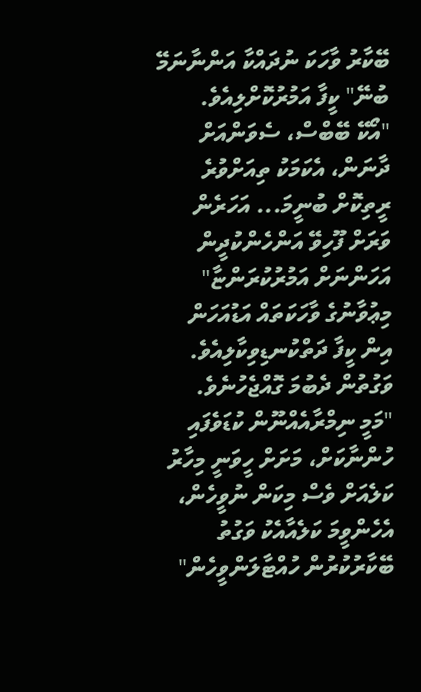ބޭކާރު ވާހަކަ ނުދައްކާ އަންނާނަމޭ ބުނޭ" ކީފާ އަމުރުކޮށްލިއެވެ.
"އޯކޭ ބޭބްސް، ސެވަންއަށް ދާނަން، އެކަމަކު ތިއަށްވުރެ ރީތިކޮށް ބުނީމަ... އަހަރެން ވަރަށް ފޫހިވޭ އަންހެންކުދީން އަހަންނަށް އަމުރުކުރަންޏާ" މިޢުވާނުގެ ވާހަކަތައް އަޑުއަހަން އިން ކީފާ ދަތްކުނޑިވިކާލިއެވެ. ވަގުތުން ދެބުމަ ގޮއްޖެހުނެވެ.
"މަމީ ނިމްރާއެއްނޫން ކުޑަވެފައި ހުންނާކަށް، މަށަށް ހީވަނީ މިހާރު ކަލެއަށް ވެސް މިކަން ނުވީހެން، އެހެންވީމަ ކަލެއާއެކު ވަގުތު ބޭކާރުކުރުން ހުއްޓާލަންވީހެން"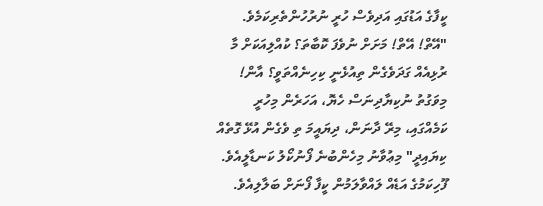ކީފާގެ އަޑުގައި އަދިވެސް ހުރީ ނުރުހުންތެރިކަމެވެ.
"އޭތް! އޭތް! މަށަށް ނުވެފަ ކޮބާތަ؟ ކުއްލިއަކަށް މާ ރުޅިއެއް ގަދަވެގެން ތިއުޅެނީ ކިހިނެއްތަވީ؟ އާން! މިވަގުތު ނުކިޔާދިނަސް ހެޔޮ، އަހަރެން މިހުރީ ކަމެއްގައި، މިރޭ ދާނަން، ދިޔައީމަ ތި ވެގެން އުޅޭ ގޮތެއް ކިޔައިދީ" މިޢުވާނު މިހެންބުނެ ފޯނުކޯލު ކަނޑާލީއެވެ. ފޫހިކަމުގެ އަޑެއް ލައްވާލަމުން ކީފާ ފޯނަށް ބަލާލިއެވެ.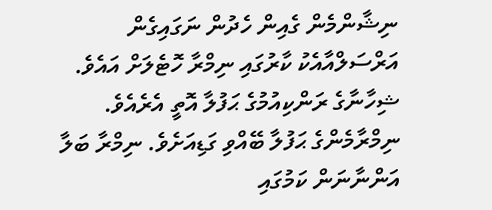ނިޝާންމެން ގެއިން ހެދުން ނަގައިގެން އަރްސަލްއާއެކު ކާރުގައި ނިމްރާ ހޮޓެލަށް އައެވެ. ޝިހާނާގެ ރަންކިއުމުގެ ޙަފުލާ އޮތީ އެރެއެވެ. ނިމްރާމެންގެ ޙަފުލާ ބޭއްވި ގަޑިއަށެވެ. ނިމްރާ ބަލާ އަންނާނަން ކަމުގައި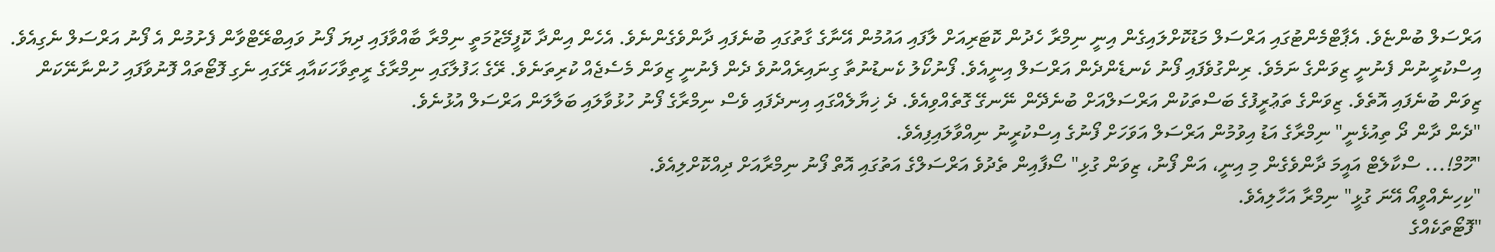އަރްސަލް ބުންޏެވެ. އެޕާޓްމެންޓުގައި އަރްސަލް މަޑުކޮށްލައިގެން އިނީ ނިމްރާ ހެދުން ކޮޓަރިއަށް ލާފައި އައުމުން އޭނާގެ ގާތުގައި ބުނެފައި ދާންވެގެންނެވެ. އެހެން އިންދާ ކޮފީމޭޒުމަތީ ނިމްރާ ބާއްވާފައި ދިޔަ ފޯނު ވައިބްރޭޓްވާން ފެށުމުން އެ ފޯނު އަރްސަލް ނެގިއެވެ. އިސްކުރީނުން ފެނުނީ ޒިވަންގެ ނަމެވެ. ރިންގުވެފައި ފޯނު ކެނޑެންދެން އަރްސަލް އިނީއެވެ. ފޯނުކޯލު ކެނޑުނުތާ ގިނައިރެއްނުވެ ދެން ފެނުނީ ޒިވަން މެސެޖެއް ކުރިތަނެވެ. ރޭގެ ޙަފުލާގައި ނިމްރާގެ ރީތިވާހަކައާއި ރޭގައި ނެގި ފޮޓޯތައް ފޮނުވާފައި ހުންނާނޭކަން ޒިވަން ބުނެފައި އޮތެވެ. ޒިވަންގެ ތަޢުރީފުގެ ބަސްތަކުން އަރްސަލްއަށް ބުނެދޭން ނޭނގޭ ގޮތެއްވިއެވެ. ދެ ޚިޔާލެއްގައި އިނދެފައި ވެސް ނިމްރާގެ ފޯނު ހުޅުވާލައި ބަލާލަން އަރްސަލް އުޅުނެވެ.
"ދެން ދާން ދޯ ތިއުޅެނީ" ނިމްރާގެ އަޑު އިވުމުން އަރްސަލް އަވަހަށް ފޯނުގެ އިސްކުރީނު ނިއްވާލައިފިއެވެ.
"ހޫމް!... ސްކާލެޓް އައީމަ ދާންވެގެން މި އިނީ، އަން ފޯނު، ޒިވަން ގުޅި" ސޯފާއިން ތެދުވެ އަރްސަލްގެ އަތުގައި އޮތް ފޯނު ނިމްރާއަށް ދިއްކޮށްލިއެވެ.
"ކިހިނެއްވީއޯ އޭނަ ގުޅީ" ނިމްރާ އަހާލިއެވެ.
"ފޮޓޯތަކެއްގެ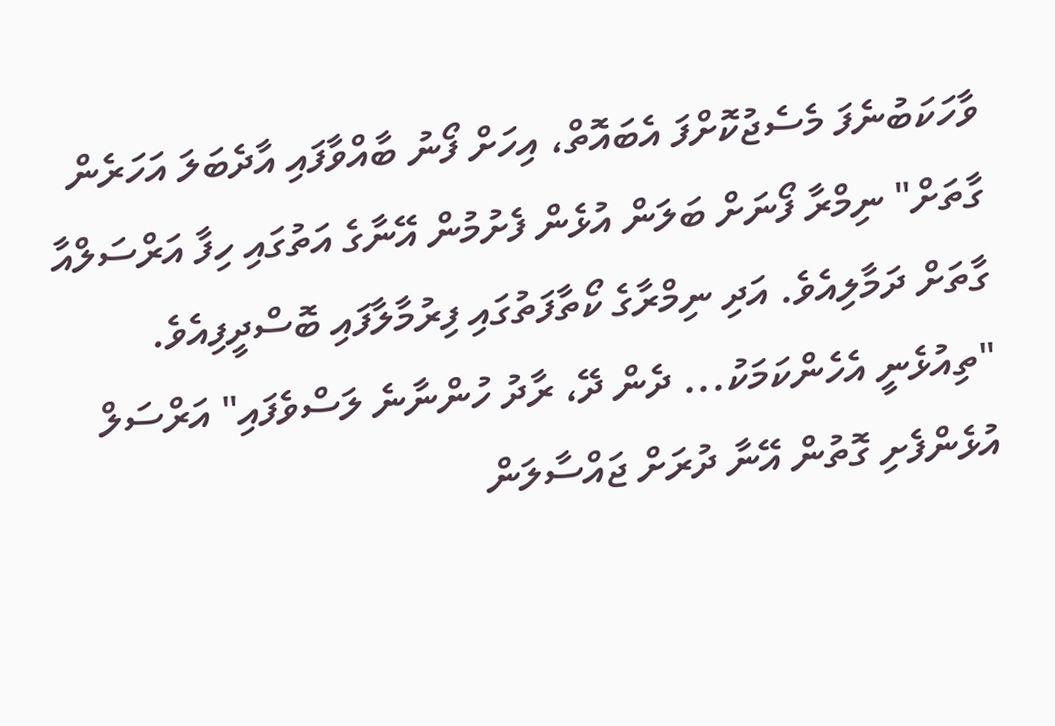ވާހަކަބުނެފަ މެސެޖުކޮށްފަ އެބައޮތް، އިހަށް ފޯނު ބާއްވާފައި އާދެބަލަ އަހަރެން ގާތަށް" ނިމްރާ ފޯނަށް ބަލަން އުޅެން ފެށުމުން އޭނާގެ އަތުގައި ހިފާ އަރްސަލްއާ ގާތަށް ދަމާލިއެވެ. އަދި ނިމްރާގެ ކޯތާފަތުގައި ފިރުމާލާފައި ބޮސްދީފިއެވެ.
"ތިއުޅެނީ އެހެންކަމަކު... ދެން ދޭ، ރާދު ހުންނާނެ ލަސްވެފައި" އަރްސަލް އުޅެންފެށި ގޮތުން އޭނާ ދުރަށް ޖައްސާލަން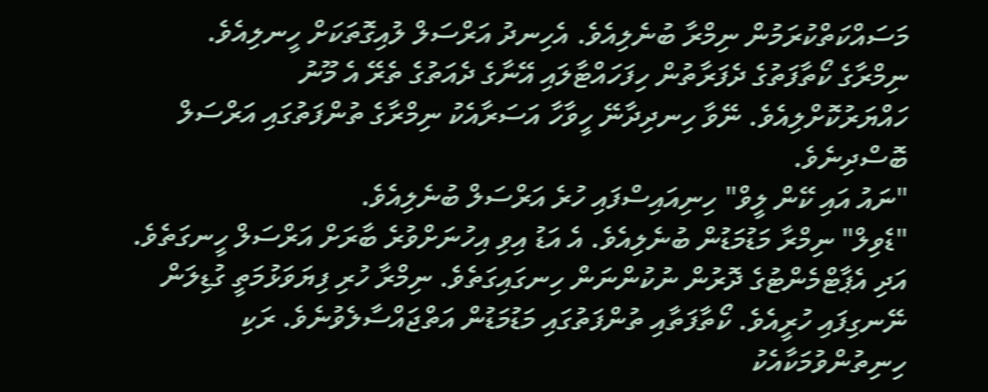މަސައްކަތްކުރަމުން ނިމްރާ ބުނެލިއެވެ. އެހިނދު އަރްސަލް ލުއިގޮތަކަށް ހީނލިއެވެ. ނިމްރާގެ ކޯތާފަތުގެ ދެފަރާތުން ހިފަހައްޓާލައި އޭނާގެ ދެއަތުގެ ތެރޭ އެ މޫނު ހައްޔަރުކޮށްލިއެވެ. ނޭވާ ހިނދިދާނޭ ހީވާހާ އަސަރާއެކު ނިމްރާގެ ތުންފަތުގައި އަރްސަލް ބޮސްދިނެވެ.
"ނައު އައި ކޭން ލީވް" ހިނިއައިސްފައި ހުރެ އަރްސަލް ބުނެލިއެވެ.
"ޑެވިލް" ނިމްރާ މަޑުމަޑުން ބުނެލިއެވެ. އެ އަޑު އިވި އިހުނަށްވުރެ ބާރަށް އަރްސަލް ހީނގަތެވެ. އަދި އެޕާޓްމެންޓުގެ ދޮރުން ނުކުންނަން ހިނގައިގަތެވެ. ނިމްރާ ހުރި ފިޔަވަޅުމަތީ ގުޑިލަން ނޭނގިފައި ހުރީއެވެ. ކޯތާފަތާއި ތުންފަތުގައި މަޑުމަޑުން އަތްޖައްސާލެވުނެވެ. ރަކި ހިނިތުންވުމަކާއެކު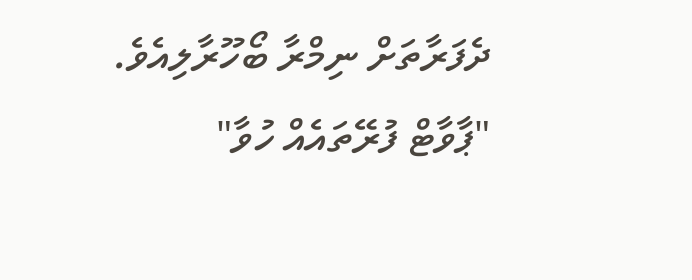ދެފަރާތަށް ނިމްރާ ބޯހޫރާލިއެވެ.
"ޕާވާޓް ފުރޭތައެއް ހުވާ"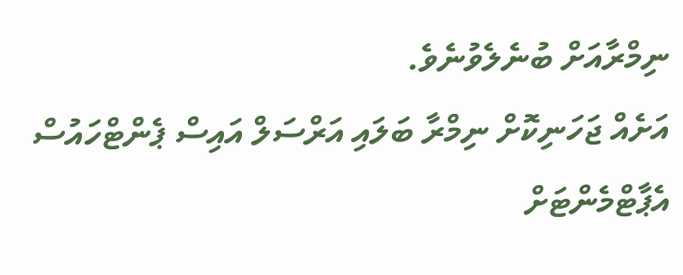ނިމްރާއަށް ބުނެލެވުނެވެ.
އަށެއް ޖަހަނިކޮށް ނިމްރާ ބަލައި އަރްސަލް އައިސް ޕެންޓްހައުސް އެޕާޓްމެންޓަށް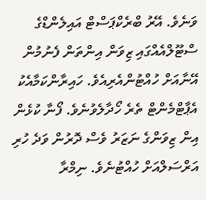ވަނެވެ. އޭރު ބްރެކްޕަސްޓް އައިލެންޑްގެ ސްޓޫލްއެއްގައި ޒިވަން އިންތަން ފެނުމުން އޭނާއަށް ހުއްޓުންއެރިއެވެ. ހައިރާންކަމާއެކު އެޕާޓްމެންޓް ތެރެ ހޯދާލެވުނެވެ. ފޯނާ ކުޅެން އިން ޒިވަންގެ ނަޒަރު ވެސް ދޮރުން ވަދެ ހުރި އަރްސަލްއަށް ހުއްޓުނެވެ. ނިމްރާ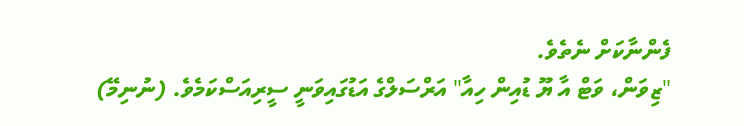ފެންނާކަށް ނެތެވެ.
"ޒިވަން، ވަޓް އާ ޔޫ ޑުއިން ހިއާ" އަރްސަލްގެ އަޑުގައިވަނީ ސީރިއަސްކަމެވެ. (ނުނިމޭ)